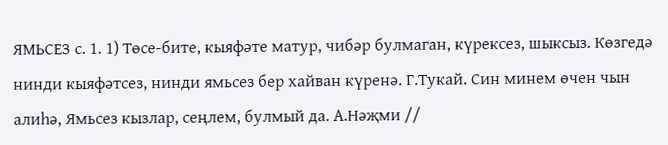ЯМЬСЕЗ с. 1. 1) Төсе-бите, кыяфәте матур, чибәр булмаган, күрексез, шыксыз. Көзгедә нинди кыяфәтсез, нинди ямьсез бер хайван күренә. Г.Тукай. Син минем өчен чын алиһә, Ямьсез кызлар, сеңлем, булмый да. А.Нәҗми //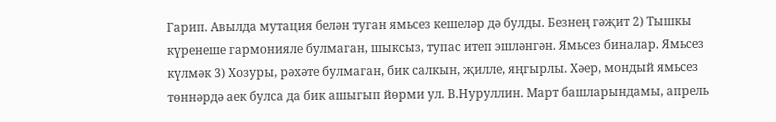Гарип. Авылда мутация белән туган ямьсез кешеләр дә булды. Безнең гәҗит 2) Тышкы күренеше гармонияле булмаган, шыксыз, тупас итеп эшләнгән. Ямьсез биналар. Ямьсез күлмәк 3) Хозуры, рәхәте булмаган, бик салкын, җилле, яңгырлы. Хәер, мондый ямьсез төннәрдә аек булса да бик ашыгып йөрми ул. В.Нуруллин. Март башларындамы, апрель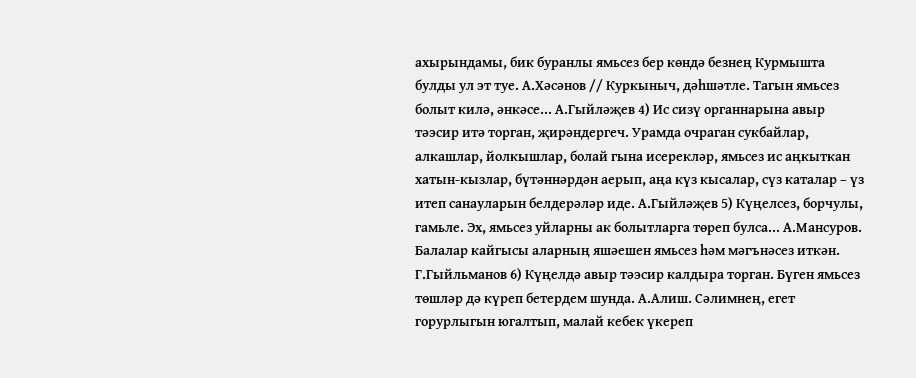ахырындамы, бик буранлы ямьсез бер көндә безнең Курмышта булды ул эт туе. А.Хәсәнов // Куркыныч, дәһшәтле. Тагын ямьсез болыт килә, әнкәсе... А.Гыйләҗев 4) Ис сизү органнарына авыр тәэсир итә торган, җирәндергеч. Урамда очраган сукбайлар, алкашлар, йолкышлар, болай гына исерекләр, ямьсез ис аңкыткан хатын-кызлар, бүтәннәрдән аерып, аңа күз кысалар, сүз каталар – үз итеп санауларын белдерәләр иде. А.Гыйләҗев 5) Күңелсез, борчулы, гамьле. Эх, ямьсез уйларны ак болытларга төреп булса... А.Мансуров. Балалар кайгысы аларның яшәешен ямьсез һәм мәгънәсез иткән. Г.Гыйльманов 6) Күңелдә авыр тәэсир калдыра торган. Бүген ямьсез төшләр дә күреп бетердем шунда. А.Алиш. Сәлимнең, егет горурлыгын югалтып, малай кебек үкереп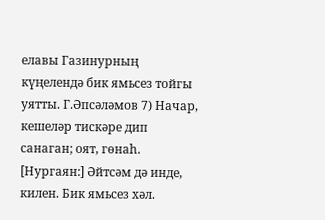елавы Газинурның күңелендә бик ямьсез тойгы уятты. Г.Әпсәләмов 7) Начар, кешеләр тискәре дип санаган; оят, гөнаһ. [Нургаян:] Әйтсәм дә инде, килен. Бик ямьсез хәл.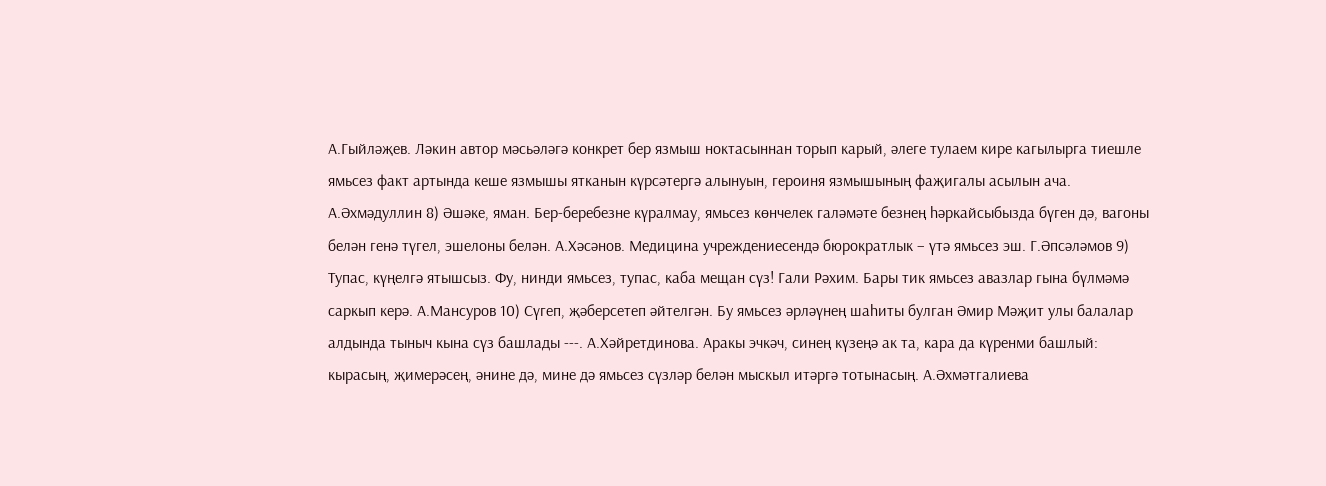А.Гыйләҗев. Ләкин автор мәсьәләгә конкрет бер язмыш ноктасыннан торып карый, әлеге тулаем кире кагылырга тиешле ямьсез факт артында кеше язмышы ятканын күрсәтергә алынуын, героиня язмышының фаҗигалы асылын ача. А.Әхмәдуллин 8) Әшәке, яман. Бер-беребезне күралмау, ямьсез көнчелек галәмәте безнең һәркайсыбызда бүген дә, вагоны белән генә түгел, эшелоны белән. А.Хәсәнов. Медицина учреждениесендә бюрократлык – үтә ямьсез эш. Г.Әпсәләмов 9) Тупас, күңелгә ятышсыз. Фу, нинди ямьсез, тупас, каба мещан сүз! Гали Рәхим. Бары тик ямьсез авазлар гына бүлмәмә саркып керә. А.Мансуров 10) Сүгеп, җәберсетеп әйтелгән. Бу ямьсез әрләүнең шаһиты булган Әмир Мәҗит улы балалар алдында тыныч кына сүз башлады ---. А.Хәйретдинова. Аракы эчкәч, синең күзеңә ак та, кара да күренми башлый: кырасың, җимерәсең, әнине дә, мине дә ямьсез сүзләр белән мыскыл итәргә тотынасың. А.Әхмәтгалиева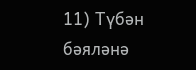11) Түбән бәяләнә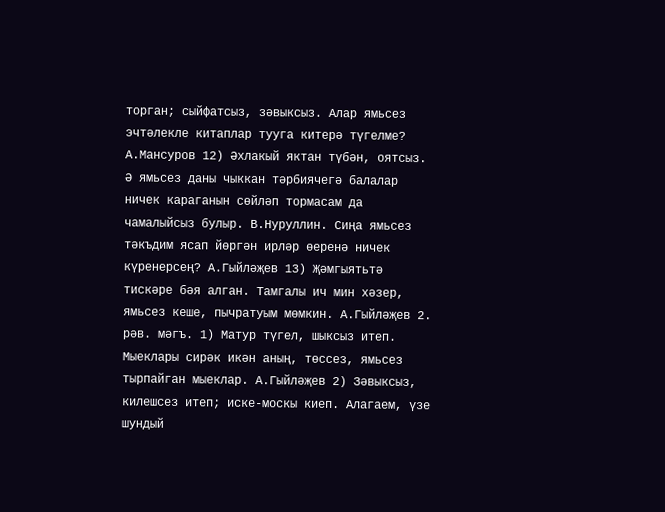торган; сыйфатсыз, зәвыксыз. Алар ямьсез эчтәлекле китаплар тууга китерә түгелме? А.Мансуров 12) Әхлакый яктан түбән, оятсыз. Ә ямьсез даны чыккан тәрбиячегә балалар ничек караганын сөйләп тормасам да чамалыйсыз булыр. В.Нуруллин. Сиңа ямьсез тәкъдим ясап йөргән ирләр өеренә ничек күренерсең? А.Гыйләҗев 13) Җәмгыятьтә тискәре бәя алган. Тамгалы ич мин хәзер, ямьсез кеше, пычратуым мөмкин. А.Гыйләҗев 2. рәв. мәгъ. 1) Матур түгел, шыксыз итеп. Мыеклары сирәк икән аның, төссез, ямьсез тырпайган мыеклар. А.Гыйләҗев 2) Зәвыксыз, килешсез итеп; иске-москы киеп. Алагаем, үзе шундый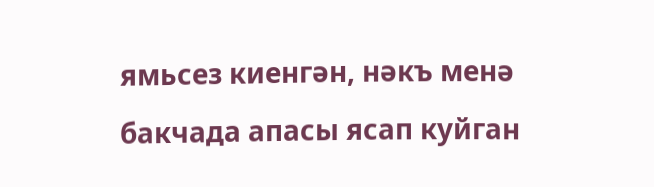ямьсез киенгән, нәкъ менә бакчада апасы ясап куйган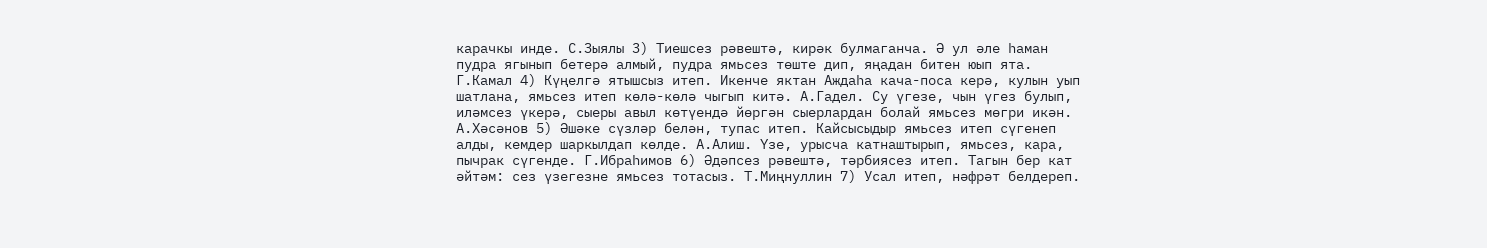карачкы инде. С.Зыялы 3) Тиешсез рәвештә, кирәк булмаганча. Ә ул әле һаман пудра ягынып бетерә алмый, пудра ямьсез төште дип, яңадан битен юып ята. Г.Камал 4) Күңелгә ятышсыз итеп. Икенче яктан Аждаһа кача-поса керә, кулын уып шатлана, ямьсез итеп көлә-көлә чыгып китә. А.Гадел. Су үгезе, чын үгез булып, иләмсез үкерә, сыеры авыл көтүендә йөргән сыерлардан болай ямьсез мөгри икән. А.Хәсәнов 5) Әшәке сүзләр белән, тупас итеп. Кайсысыдыр ямьсез итеп сүгенеп алды, кемдер шаркылдап көлде. А.Алиш. Үзе, урысча катнаштырып, ямьсез, кара, пычрак сүгенде. Г.Ибраһимов 6) Әдәпсез рәвештә, тәрбиясез итеп. Тагын бер кат әйтәм: сез үзегезне ямьсез тотасыз. Т.Миңнуллин 7) Усал итеп, нәфрәт белдереп.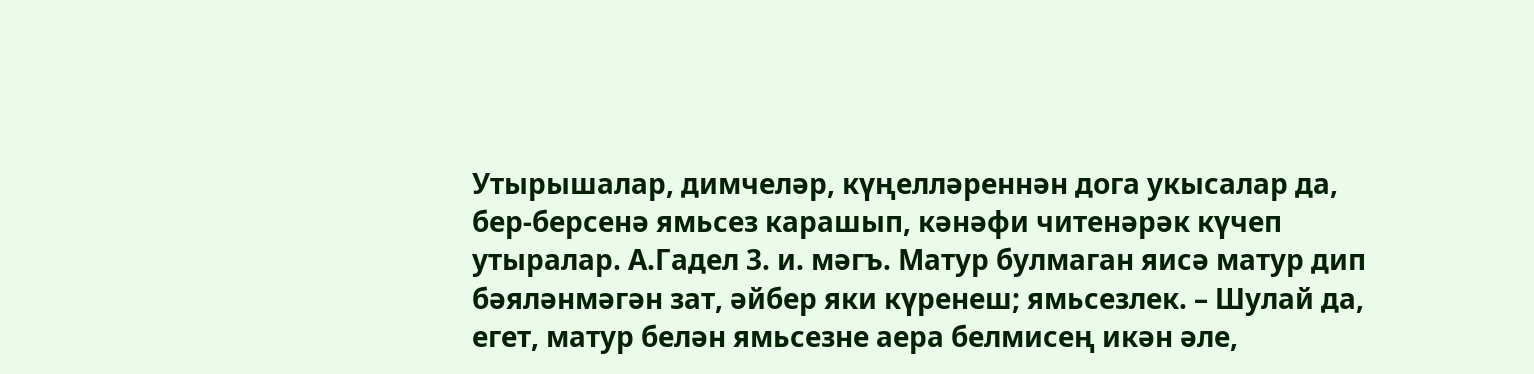Утырышалар, димчеләр, күңелләреннән дога укысалар да, бер-берсенә ямьсез карашып, кәнәфи читенәрәк күчеп утыралар. А.Гадел 3. и. мәгъ. Матур булмаган яисә матур дип бәяләнмәгән зат, әйбер яки күренеш; ямьсезлек. – Шулай да, егет, матур белән ямьсезне аера белмисең икән әле,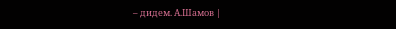– дидем. А.Шамов |